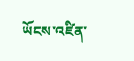ཡོངས་འཛིན་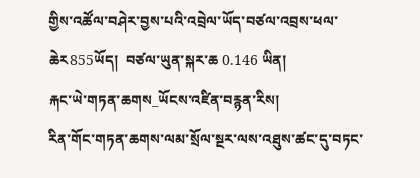གྱིས་འཚོལ་བཤེར་བྱས་པའི་འབྲེལ་ཡོད་བཙལ་འབྲས་ཕལ་ཆེར855ཡོད།  བཙལ་ཡུན་སྐར་ཆ 0.146 ཡིན།
རྐང་ཡེ་གཏན་ཆགས_ཡོངས་འཛིན་བརྙན་རིས།
རིན་གོང་གཏན་ཆགས་ལམ་སྲོལ་སྔར་ལས་འཐུས་ཚང་དུ་བཏང་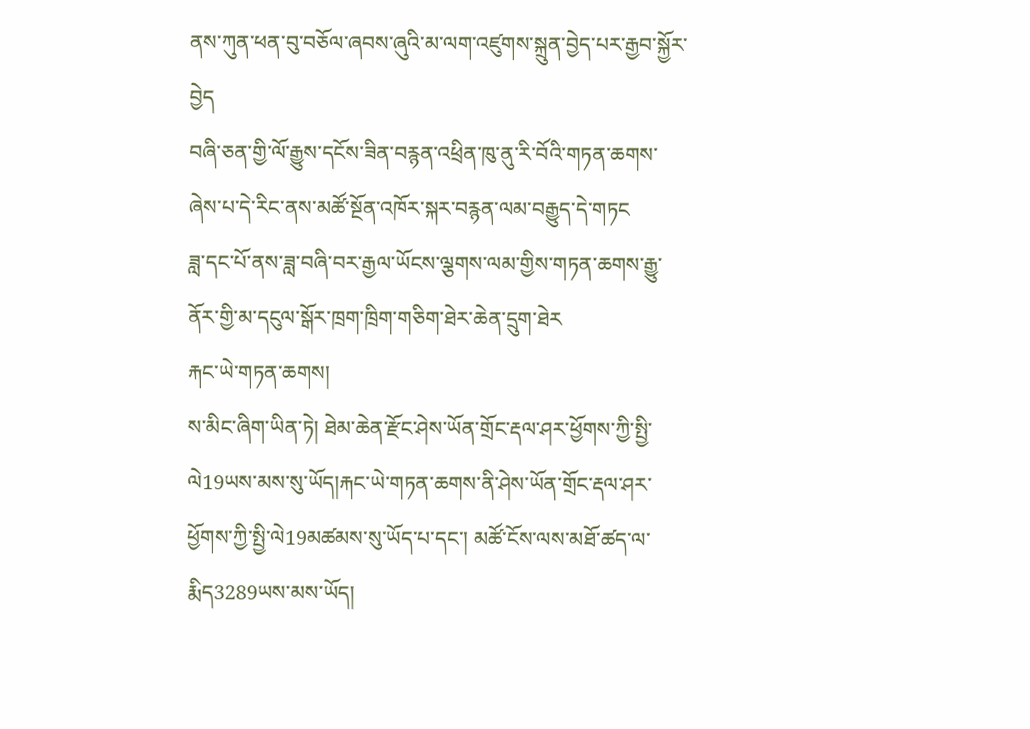ནས་ཀུན་ཕན་བུ་བཅོལ་ཞབས་ཞུའི་མ་ལག་འཛུགས་སྐྲུན་བྱེད་པར་རྒྱབ་སྐྱོར་བྱེད
བཞི་ཅན་གྱི་ལོ་རྒྱུས་དངོས་ཟིན་བརྙན་འཕྲིན་ཁུ་ནུ་རི་བོའི་གཏན་ཆགས་ཞེས་པ་དེ་རིང་ནས་མཚོ་སྔོན་འཁོར་སྐར་བརྙན་ལམ་བརྒྱུད་དེ་གཏང
ཟླ་དང་པོ་ནས་ཟླ་བཞི་བར་རྒྱལ་ཡོངས་ལྕགས་ལམ་གྱིས་གཏན་ཆགས་རྒྱུ་ནོར་གྱི་མ་དངུལ་སྒོར་ཁྲག་ཁྲིག་གཅིག་ཐེར་ཆེན་དྲུག་ཐེར
རྐང་ཡེ་གཏན་ཆགས།
ས་མིང་ཞིག་ཡིན་ཏེ། ཐེམ་ཆེན་རྫོང་ཤེས་ཡོན་གྲོང་རྡལ་ཤར་ཕྱོགས་ཀྱི་སྤྱི་ལེ19ཡས་མས་སུ་ཡོད།རྐང་ཡེ་གཏན་ཆགས་ནི་ཤེས་ཡོན་གྲོང་རྡལ་ཤར་ཕྱོགས་ཀྱི་སྤྱི་ལེ19མཚམས་སུ་ཡོད་པ་དང་། མཚོ་ངོས་ལས་མཐོ་ཚད་ལ་རྨིད3289ཡས་མས་ཡོད།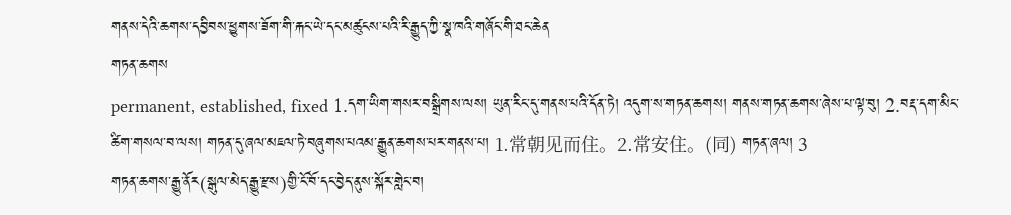གནས་དེའི་ཆགས་དབྱིབས་ཕྱུགས་ཟོག་གི་རྐང་ཡེ་དང་མཚུངས་པའི་རི་རྒྱུད་ཀྱི་སྣ་ཁའི་གཞོང་གི་ཐང་ཆེན
གཏན་ཆགས
permanent, established, fixed 1.དག་ཡིག་གསར་བསྒྲིགས་ལས། ཡུན་རིང་དུ་གནས་པའི་དོན་ཏེ། འདུག་ས་གཏན་ཆགས། གནས་གཏན་ཆགས་ཞེས་པ་ལྟ་བུ། 2.བརྡ་དག་མིང་ཚིག་གསལ་བ་ལས། གཏན་དུ་ཞལ་མཇལ་ཏེ་བཞུགས་པའམ་རྒྱུན་ཆགས་པར་གནས་པ། 1.常朝见而住。2.常安住。(同) གཏན་ཞལ། 3
གཏན་ཆགས་རྒྱུ་ནོར(སྒུལ་མེད་རྒྱུ་རྫས)གྱི་ངོ་བོ་དང་བྱེད་ནུས་སྐོར་གླེང་བ།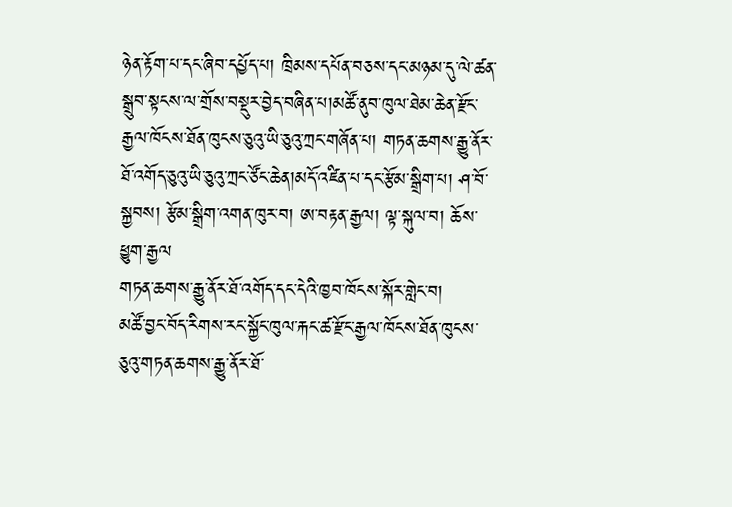ཉེན་རྟོག་པ་དང་ཞིབ་དཔྱོད་པ། ཁྲིམས་དཔོན་བཅས་དང་མཉམ་དུ་ལེ་ཚན་སྒྲུབ་སྟངས་ལ་གྲོས་བསྡུར་བྱེད་བཞིན་པ།མཚོ་ནུབ་ཁུལ་ཐེམ་ཆེན་རྫོང་རྒྱལ་ཁོངས་ཐོན་ཁུངས་ཅུའུ་ཡི་ཅུའུ་ཀྲང་གཞོན་པ། གཏན་ཆགས་རྒྱུ་ནོར་ཐོ་འགོད་ཅུའུ་ཡི་ཅུའུ་ཀྲང་ཙོང་ཆེན།མདོ་འཛིན་པ་དང་རྩོམ་སྒྲིག་པ། ཤ་བོ་སྐྱབས། རྩོམ་སྒྲིག་འགན་ཁུར་བ། ཨ་བརྟན་རྒྱལ། ལྟ་སྐུལ་བ། ཆོས་ཕྱུག་རྒྱལ
གཏན་ཆགས་རྒྱུ་ནོར་ཐོ་འགོད་དང་དེའི་ཁྱབ་ཁོངས་སྐོར་གླེང་བ།
མཚོ་བྱང་བོད་རིགས་རང་སྐྱོང་ཁུལ་རྐང་ཚ་རྫོང་རྒྱལ་ཁོངས་ཐོན་ཁུངས་ཅུའུ་གཏན་ཆགས་རྒྱུ་ནོར་ཐོ་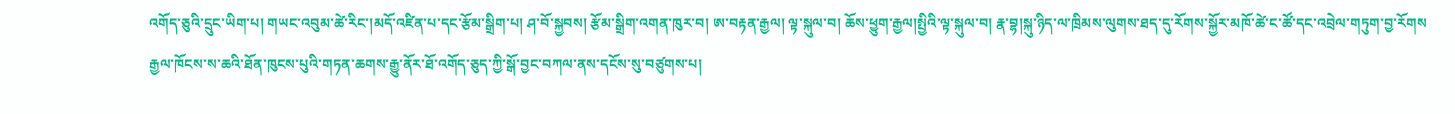འགོད་ཅུའི་དྲུང་ཡིག་པ། གཡང་འབུམ་ཚེ་རིང་།མདོ་འཛིན་པ་དང་རྩོམ་སྒྲིག་པ། ཤ་བོ་སྐྱབས། རྩོམ་སྒྲིག་འགན་ཁུར་བ། ཨ་བརྟན་རྒྱལ། ལྟ་སྐུལ་བ། ཆོས་ཕྱུག་རྒྱལ།སྤྱིའི་ལྟ་སྐུལ་བ། རྣ་བྷ།སྐུ་ཉིད་ལ་ཁྲིམས་ལུགས་ཐད་དུ་རོགས་སྐྱོར་མཁོ་ཚེ་ང་ཚོ་དང་འབྲེལ་གཏུག་བྱ་རོགས
རྒྱལ་ཁོངས་ས་ཆའི་ཐོན་ཁུངས་པུའི་གཏན་ཆགས་རྒྱུ་ནོར་ཐོ་འགོད་ཅུད་ཀྱི་སྒོ་བྱང་བཀལ་ནས་དངོས་སུ་བཙུགས་པ།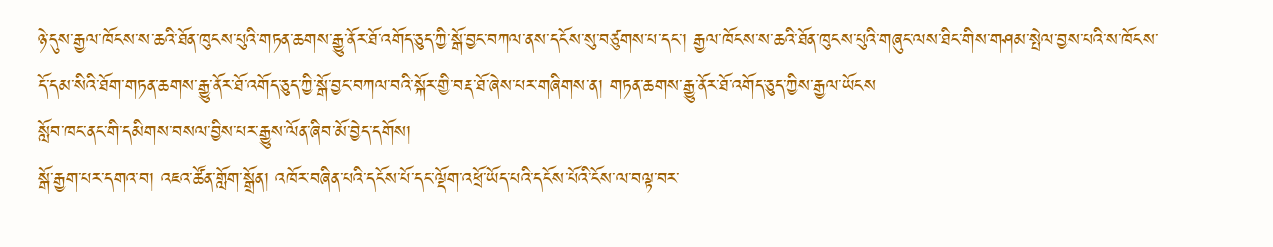ཉེ་དུས་རྒྱལ་ཁོངས་ས་ཆའི་ཐོན་ཁུངས་པུའི་གཏན་ཆགས་རྒྱུ་ནོར་ཐོ་འགོད་ཅུད་ཀྱི་སྒོ་བྱང་བཀལ་ནས་དངོས་སུ་བཙུགས་པ་དང་། རྒྱལ་ཁོངས་ས་ཆའི་ཐོན་ཁུངས་པུའི་གཞུང་ལས་ཐིང་གིས་གཤམ་སྤེལ་བྱས་པའི་ས་ཁོངས་དོ་དམ་སིའི་ཐོག་གཏན་ཆགས་རྒྱུ་ནོར་ཐོ་འགོད་ཅུད་ཀྱི་སྒོ་བྱང་བཀལ་བའི་སྐོར་གྱི་བརྡ་ཐོ་ཞེས་པར་གཞིགས་ན། གཏན་ཆགས་རྒྱུ་ནོར་ཐོ་འགོད་ཅུད་ཀྱིས་རྒྱལ་ཡོངས
སློབ་ཁང་ནང་གི་དམིགས་བསལ་བྱིས་པར་རྒྱུས་ལོན་ཞིབ་མོ་བྱེད་དགོས།
སྒོ་རྒྱག་པར་དགའ་བ། འཇའ་ཚོན་གློག་སྒྲོན། འཁོར་བཞིན་པའི་དངོས་པོ་དང་ལྡོག་འཕྲོ་ཡོད་པའི་དངོས་པོའི་ངོས་ལ་བལྟ་བར་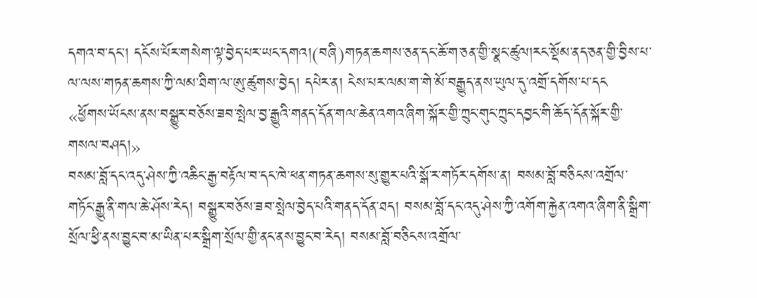དགའ་བ་དང་། དངོས་པོར་གསེག་ལྟ་བྱེད་པར་ཡང་དགའ།(བཞི)གཏན་ཆགས་ཅན་དང་ཆོ་ག་ཅན་གྱི་སྣང་ཚུལ།རང་སྡོམ་ནད་ཅན་གྱི་བྱིས་པ་ལ་ལས་གཏན་ཆགས་ཀྱི་ལམ་ཐིག་ལ་ཨུ་ཚུགས་བྱེད། དཔེར་ན། ངེས་པར་ལམ་ག་གེ་མོ་བརྒྱུད་ནས་ཡུལ་དུ་འགྲོ་དགོས་པ་དང
«ཕྱོགས་ཡོངས་ནས་བསྒྱུར་བཅོས་ཟབ་སྤེལ་བྱ་རྒྱུའི་གནད་དོན་གལ་ཆེན་འགའ་ཞིག་སྐོར་གྱི་ཀྲུང་གུང་ཀྲུང་དབྱང་གི་ཆོད་དོན་སྐོར་གྱི་གསལ་བཤད།»
བསམ་བློ་དང་འདུ་ཤེས་ཀྱི་འཆིང་རྒྱ་བརྟོལ་བ་དང་ཁེ་ཕན་གཏན་ཆགས་སུ་གྱུར་པའི་སྒོ་ར་གཏོར་དགོས་ན། བསམ་བློ་བཅིངས་འགྲོལ་གཏོང་རྒྱུ་ནི་གལ་ཆེ་ཤོས་རེད། བསྒྱུར་བཅོས་ཟབ་སྤེལ་བྱེད་པའི་གནད་དོན་ཐད། བསམ་བློ་དང་འདུ་ཤེས་ཀྱི་འགོག་རྐྱེན་འགའ་ཞིག་ནི་སྒྲིག་སྲོལ་ཕྱི་ནས་བྱུང་བ་མ་ཡིན་པར་སྒྲིག་སྲོལ་གྱི་ནང་ནས་བྱུང་བ་རེད། བསམ་བློ་བཅིངས་འགྲོལ་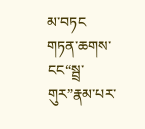མ་བཏང
གཏན་ཆགས་ངང“སྦྲ་གུར”རྣམ་པར་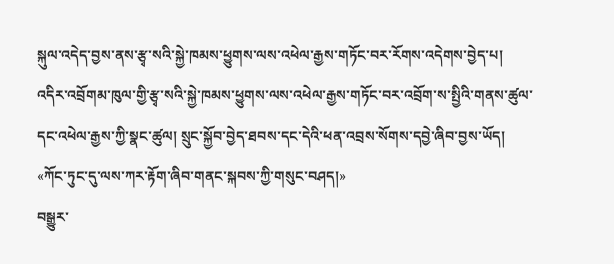སྐུལ་འདེད་བྱས་ནས་རྩྭ་སའི་སྐྱེ་ཁམས་ཕྱུགས་ལས་འཕེལ་རྒྱས་གཏོང་བར་རོགས་འདེགས་བྱེད་པ།
འདིར་འབྲོགམ་ཁུལ་གྱི་རྩྭ་སའི་སྐྱེ་ཁམས་ཕྱུགས་ལས་འཕེལ་རྒྱས་གཏོང་བར་འབྲོག་ས་སྤྱིའི་གནས་ཚུལ་དང་འཕེལ་རྒྱས་ཀྱི་སྣང་ཚུལ། སྲུང་སྐྱོབ་བྱེད་ཐབས་དང་དེའི་ཕན་འབྲས་སོགས་དབྱེ་ཞིབ་བྱས་ཡོད།
«ཀོང་ཏུང་དུ་ལས་ཀར་རྟོག་ཞིབ་གནང་སྐབས་ཀྱི་གསུང་བཤད།»
བསྒྱུར་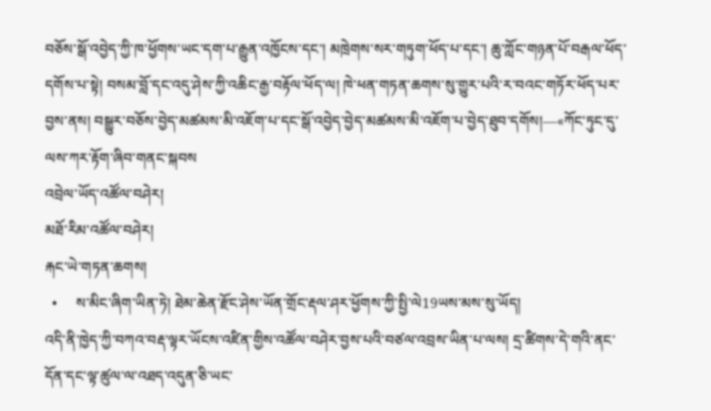བཅོས་སྒོ་འབྱེད་ཀྱི་ཁ་ཕྱོགས་ཡང་དག་པ་རྒྱུན་འཁྱོངས་དང་། མཁྲེགས་སར་གཏུག་ཕོད་པ་དང་། ཆུ་ཀློང་གཉན་པོ་བརྒལ་ཕོད་དགོས་པ་སྟེ། བསམ་བློ་དང་འདུ་ཤེས་ཀྱི་འཆིང་རྒྱ་བརྟོལ་ཕོད་ལ། ཁེ་ཕན་གཏན་ཆགས་སུ་གྱུར་པའི་ར་བའང་གཏོར་ཕོད་པར་བྱས་ནས། བསྒྱུར་བཅོས་བྱེད་མཚམས་མི་འཇོག་པ་དང་སྒོ་འབྱེད་བྱེད་མཚམས་མི་འཇོག་པ་བྱེད་ཐུབ་དགོས།—«ཀོང་ཏུང་དུ་ལས་ཀར་རྟོག་ཞིབ་གནང་སྐབས
འབྲེལ་ཡོད་འཚོལ་བཤེར།
མཐོ་རིམ་འཚོལ་བཤེར།
རྐང་ཡེ་གཏན་ཆགས།
  •     ས་མིང་ཞིག་ཡིན་ཏེ། ཐེམ་ཆེན་རྫོང་ཤེས་ཡོན་གྲོང་རྡལ་ཤར་ཕྱོགས་ཀྱི་སྤྱི་ལེ19ཡས་མས་སུ་ཡོད།
འདི་ནི་ཁྱེད་ཀྱི་བཀའ་བརྡ་ལྟར་ཡོངས་འཛིན་གྱིས་འཚོལ་བཤེར་བྱས་པའི་བཙལ་འབྲས་ཡིན་པ་ལས། དྲ་ཚིགས་དེ་གའི་ནང་དོན་དང་ལྟ་ཚུལ་ལ་འཐད་འདུན་ཅི་ཡང་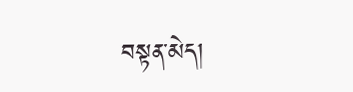བསྟན་མེད།